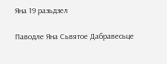Яна 19 разьдзел

Паводле Яна Сьвятое Дабравесьце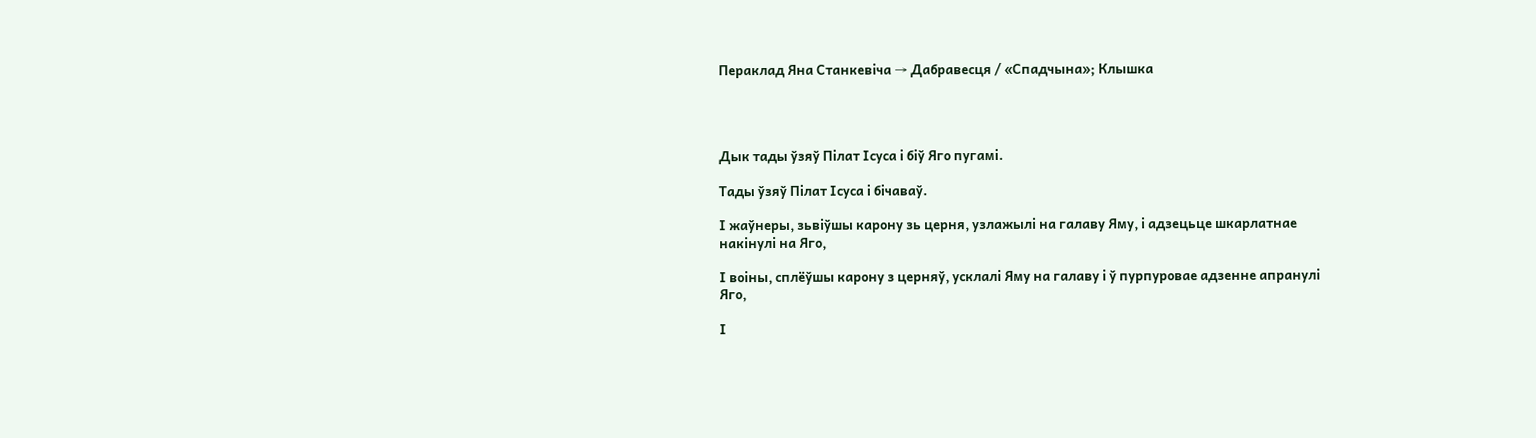Пераклад Яна Станкевіча → Дабравесця / «Спадчына»; Клышка




Дык тады ўзяў Пілат Ісуса і біў Яго пугамі.

Тады ўзяў Пілат Ісуса і бічаваў.

І жаўнеры, зьвіўшы карону зь церня, узлажылі на галаву Яму, і адзецьце шкарлатнае накінулі на Яго,

І воіны, сплёўшы карону з церняў, усклалі Яму на галаву і ў пурпуровае адзенне апранулі Яго,

І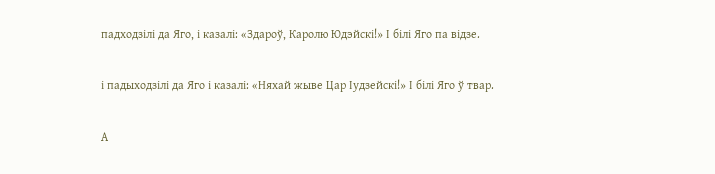падходзілі да Яго, і казалі: «Здароў, Каролю Юдэйскі!» І білі Яго па відзе.

і падыходзілі да Яго і казалі: «Няхай жыве Цар Іудзейскі!» І білі Яго ў твар.

А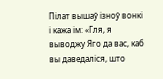Пілат вышаў ізноў вонкі і кажа ім: «Гля, я выводжу Яго да вас, каб вы даведаліся, што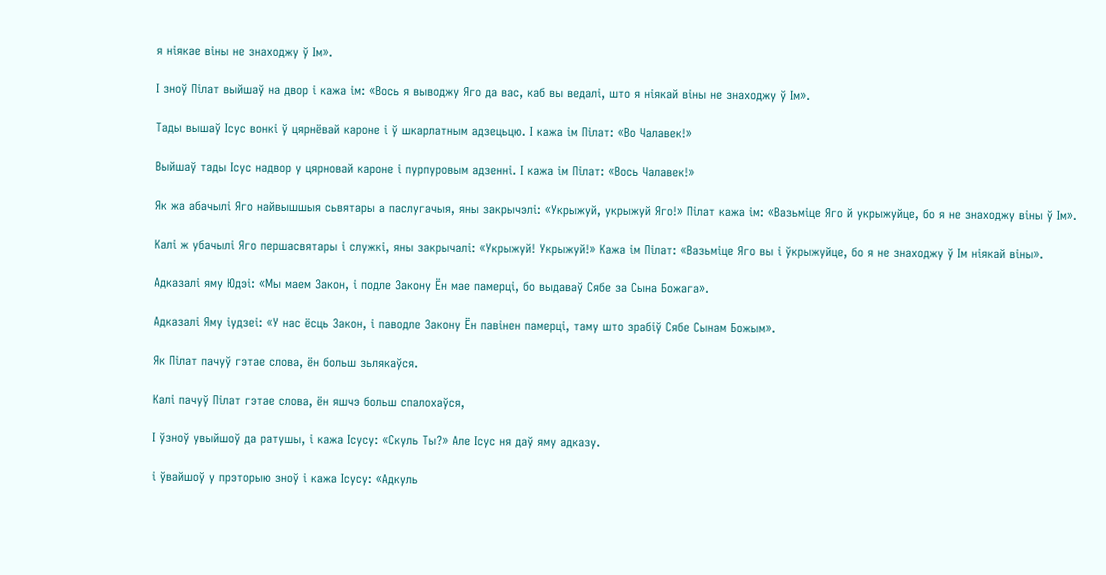я ніякае віны не знаходжу ў Ім».

І зноў Пілат выйшаў на двор і кажа ім: «Вось я выводжу Яго да вас, каб вы ведалі, што я ніякай віны не знаходжу ў Ім».

Тады вышаў Ісус вонкі ў цярнёвай кароне і ў шкарлатным адзецьцю. І кажа ім Пілат: «Во Чалавек!»

Выйшаў тады Ісус надвор у цярновай кароне і пурпуровым адзенні. І кажа ім Пілат: «Вось Чалавек!»

Як жа абачылі Яго найвышшыя сьвятары а паслугачыя, яны закрычэлі: «Укрыжуй, укрыжуй Яго!» Пілат кажа ім: «Вазьміце Яго й укрыжуйце, бо я не знаходжу віны ў Ім».

Калі ж убачылі Яго першасвятары і служкі, яны закрычалі: «Укрыжуй! Укрыжуй!» Кажа ім Пілат: «Вазьміце Яго вы і ўкрыжуйце, бо я не знаходжу ў Ім ніякай віны».

Адказалі яму Юдэі: «Мы маем Закон, і подле Закону Ён мае памерці, бо выдаваў Сябе за Сына Божага».

Адказалі Яму іудзеі: «У нас ёсць Закон, і паводле Закону Ён павінен памерці, таму што зрабіў Сябе Сынам Божым».

Як Пілат пачуў гэтае слова, ён больш зьлякаўся.

Калі пачуў Пілат гэтае слова, ён яшчэ больш спалохаўся,

І ўзноў увыйшоў да ратушы, і кажа Ісусу: «Скуль Ты?» Але Ісус ня даў яму адказу.

і ўвайшоў у прэторыю зноў і кажа Ісусу: «Адкуль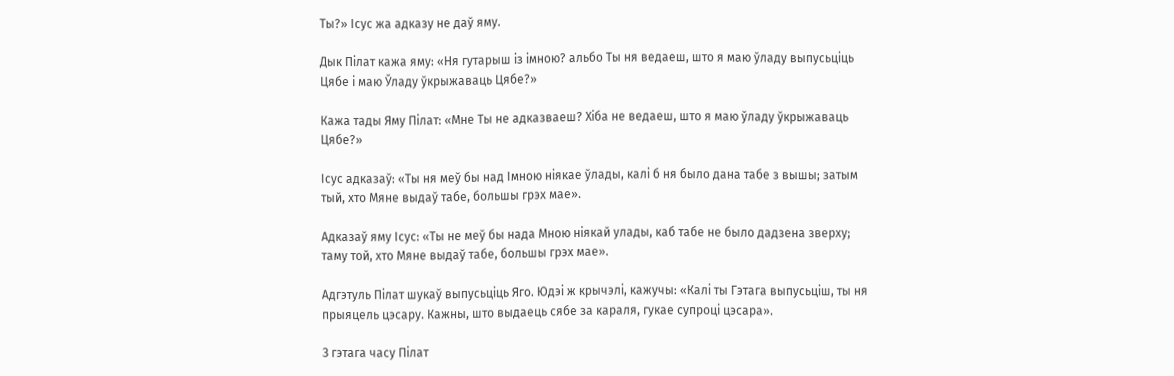Ты?» Ісус жа адказу не даў яму.

Дык Пілат кажа яму: «Ня гутарыш із імною? альбо Ты ня ведаеш, што я маю ўладу выпусьціць Цябе і маю Ўладу ўкрыжаваць Цябе?»

Кажа тады Яму Пілат: «Мне Ты не адказваеш? Хіба не ведаеш, што я маю ўладу ўкрыжаваць Цябе?»

Ісус адказаў: «Ты ня меў бы над Імною ніякае ўлады, калі б ня было дана табе з вышы; затым тый, хто Мяне выдаў табе, большы грэх мае».

Адказаў яму Ісус: «Ты не меў бы нада Мною ніякай улады, каб табе не было дадзена зверху; таму той, хто Мяне выдаў табе, большы грэх мае».

Адгэтуль Пілат шукаў выпусьціць Яго. Юдэі ж крычэлі, кажучы: «Калі ты Гэтага выпусьціш, ты ня прыяцель цэсару. Кажны, што выдаець сябе за караля, гукае супроці цэсара».

З гэтага часу Пілат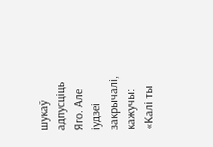шукаў адпусціць Яго. Але іудзеі закрычалі, кажучы: «Калі ты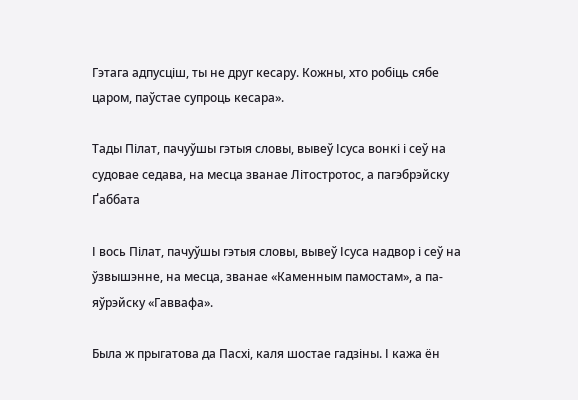Гэтага адпусціш, ты не друг кесару. Кожны, хто робіць сябе царом, паўстае супроць кесара».

Тады Пілат, пачуўшы гэтыя словы, вывеў Ісуса вонкі і сеў на судовае седава, на месца званае Літостротос, а пагэбрэйску Ґаббата

І вось Пілат, пачуўшы гэтыя словы, вывеў Ісуса надвор і сеў на ўзвышэнне, на месца, званае «Каменным памостам», а па-яўрэйску «Гаввафа».

Была ж прыгатова да Пасхі, каля шостае гадзіны. І кажа ён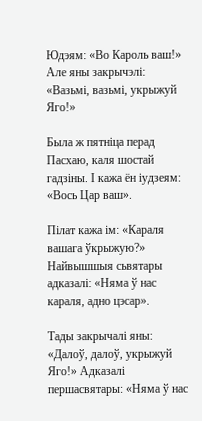Юдэям: «Во Кароль ваш!» Але яны закрычэлі: «Вазьмі, вазьмі, укрыжуй Яго!»

Была ж пятніца перад Пасхаю, каля шостай гадзіны. І кажа ён іудзеям: «Вось Цар ваш».

Пілат кажа ім: «Караля вашага ўкрыжую?» Найвышшыя сьвятары адказалі: «Няма ў нас караля, адно цэсар».

Тады закрычалі яны: «Далоў, далоў, укрыжуй Яго!» Адказалі першасвятары: «Няма ў нас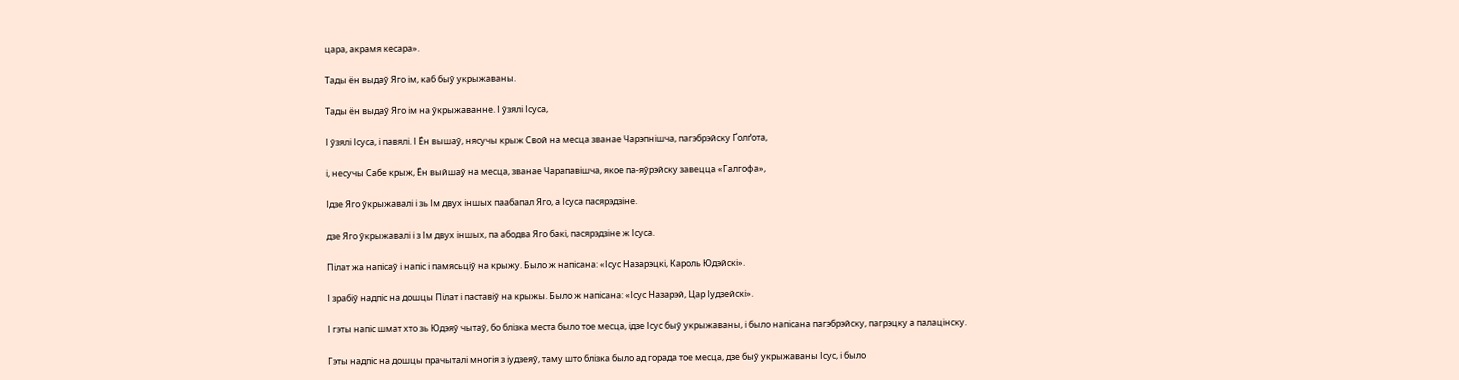цара, акрамя кесара».

Тады ён выдаў Яго ім, каб быў укрыжаваны.

Тады ён выдаў Яго ім на ўкрыжаванне. І ўзялі Ісуса,

І ўзялі Ісуса, і павялі. І Ён вышаў, нясучы крыж Свой на месца званае Чарэпнішча, пагэбрэйску Ґолґота,

і, несучы Сабе крыж, Ён выйшаў на месца, званае Чарапавішча, якое па-яўрэйску завецца «Галгофа»,

Ідзе Яго ўкрыжавалі і зь Ім двух іншых паабапал Яго, а Ісуса пасярэдзіне.

дзе Яго ўкрыжавалі і з Ім двух іншых, па абодва Яго бакі, пасярэдзіне ж Ісуса.

Пілат жа напісаў і напіс і памясьціў на крыжу. Было ж напісана: «Ісус Назарэцкі, Кароль Юдэйскі».

І зрабіў надпіс на дошцы Пілат і паставіў на крыжы. Было ж напісана: «Ісус Назарэй, Цар Іудзейскі».

І гэты напіс шмат хто зь Юдэяў чытаў, бо блізка места было тое месца, ідзе Ісус быў укрыжаваны, і было напісана пагэбрэйску, пагрэцку а палацінску.

Гэты надпіс на дошцы прачыталі многія з іудзеяў, таму што блізка было ад горада тое месца, дзе быў укрыжаваны Ісус, і было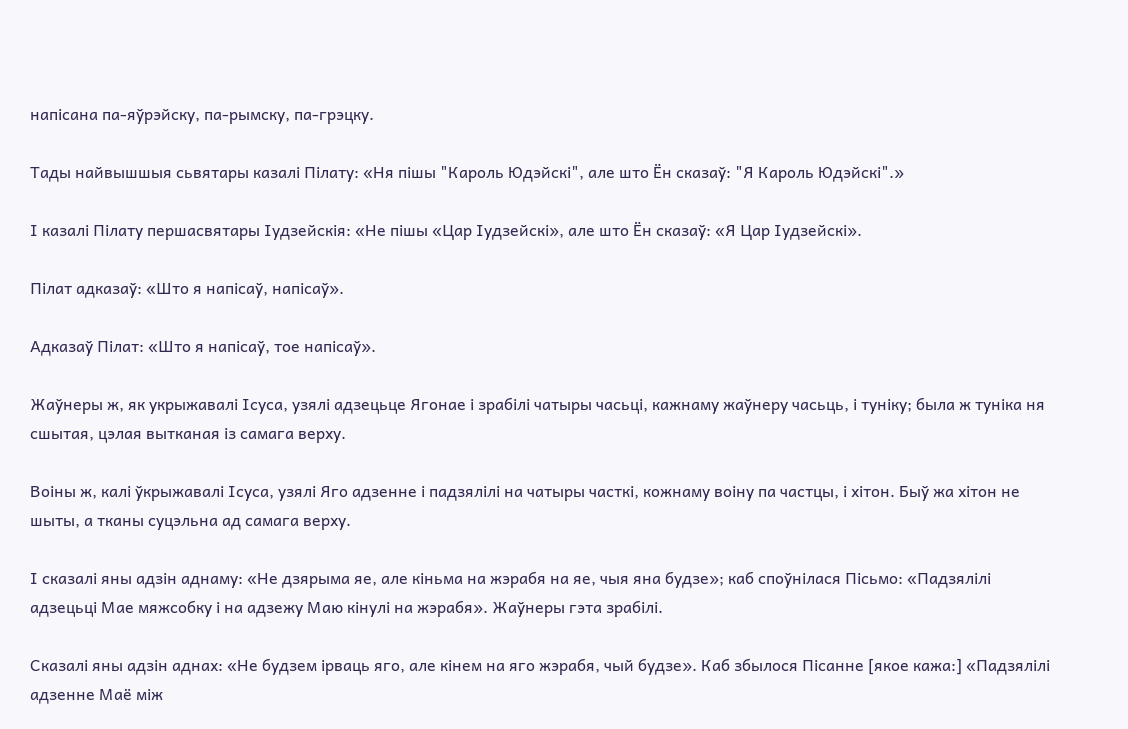напісана па-яўрэйску, па-рымску, па-грэцку.

Тады найвышшыя сьвятары казалі Пілату: «Ня пішы "Кароль Юдэйскі", але што Ён сказаў: "Я Кароль Юдэйскі".»

І казалі Пілату першасвятары Іудзейскія: «Не пішы «Цар Іудзейскі», але што Ён сказаў: «Я Цар Іудзейскі».

Пілат адказаў: «Што я напісаў, напісаў».

Адказаў Пілат: «Што я напісаў, тое напісаў».

Жаўнеры ж, як укрыжавалі Ісуса, узялі адзецьце Ягонае і зрабілі чатыры часьці, кажнаму жаўнеру часьць, і туніку; была ж туніка ня сшытая, цэлая вытканая із самага верху.

Воіны ж, калі ўкрыжавалі Ісуса, узялі Яго адзенне і падзялілі на чатыры часткі, кожнаму воіну па частцы, і хітон. Быў жа хітон не шыты, а тканы суцэльна ад самага верху.

І сказалі яны адзін аднаму: «Не дзярыма яе, але кіньма на жэрабя на яе, чыя яна будзе»; каб споўнілася Пісьмо: «Падзялілі адзецьці Мае мяжсобку і на адзежу Маю кінулі на жэрабя». Жаўнеры гэта зрабілі.

Сказалі яны адзін аднах: «Не будзем ірваць яго, але кінем на яго жэрабя, чый будзе». Каб збылося Пісанне [якое кажа:] «Падзялілі адзенне Маё між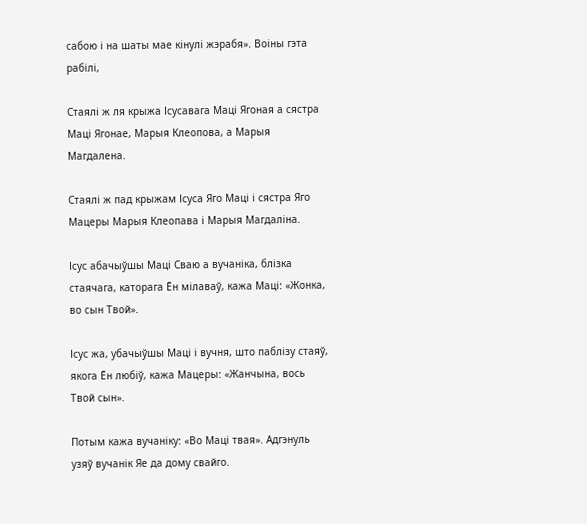сабою і на шаты мае кінулі жэрабя». Воіны гэта рабілі,

Стаялі ж ля крыжа Ісусавага Маці Ягоная а сястра Маці Ягонае, Марыя Клеопова, а Марыя Магдалена.

Стаялі ж пад крыжам Ісуса Яго Маці і сястра Яго Мацеры Марыя Клеопава і Марыя Магдаліна.

Ісус абачыўшы Маці Сваю а вучаніка, блізка стаячага, каторага Ён мілаваў, кажа Маці: «Жонка, во сын Твой».

Ісус жа, убачыўшы Маці і вучня, што паблізу стаяў, якога Ён любіў, кажа Мацеры: «Жанчына, вось Твой сын».

Потым кажа вучаніку: «Во Маці твая». Адгэнуль узяў вучанік Яе да дому свайго.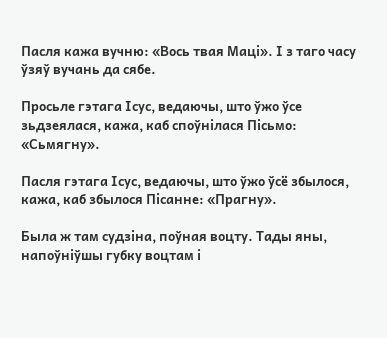Пасля кажа вучню: «Вось твая Маці». І з таго часу ўзяў вучань да сябе.

Просьле гэтага Ісус, ведаючы, што ўжо ўсе зьдзеялася, кажа, каб споўнілася Пісьмо: «Сьмягну».

Пасля гэтага Ісус, ведаючы, што ўжо ўсё збылося, кажа, каб збылося Пісанне: «Прагну».

Была ж там судзіна, поўная воцту. Тады яны, напоўніўшы губку воцтам і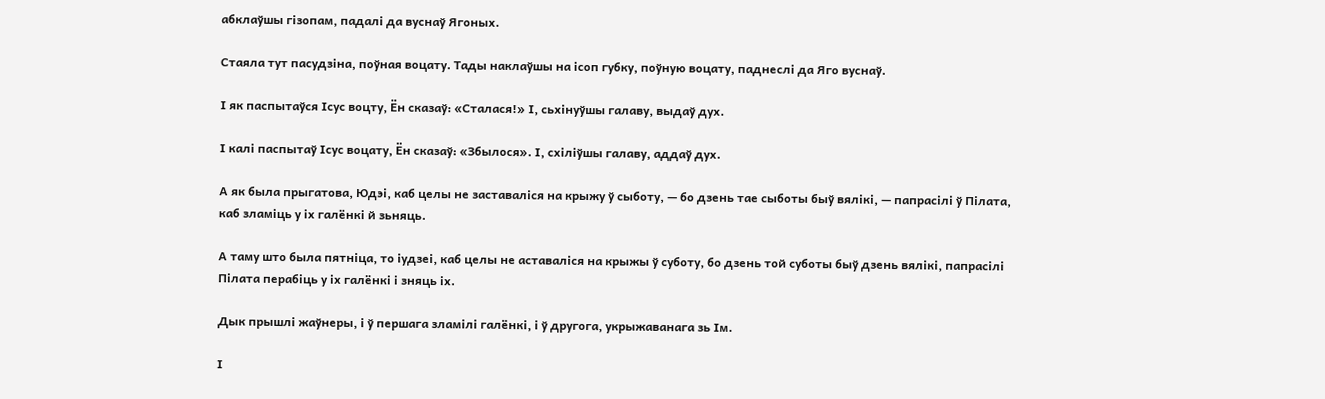абклаўшы гізопам, падалі да вуснаў Ягоных.

Стаяла тут пасудзіна, поўная воцату. Тады наклаўшы на ісоп губку, поўную воцату, паднеслі да Яго вуснаў.

І як паспытаўся Ісус воцту, Ён сказаў: «Сталася!» І, сьхінуўшы галаву, выдаў дух.

І калі паспытаў Ісус воцату, Ён сказаў: «Збылося». І, схіліўшы галаву, аддаў дух.

А як была прыгатова, Юдэі, каб целы не заставаліся на крыжу ў сыботу, — бо дзень тае сыботы быў вялікі, — папрасілі ў Пілата, каб зламіць у іх галёнкі й зьняць.

А таму што была пятніца, то іудзеі, каб целы не аставаліся на крыжы ў суботу, бо дзень той суботы быў дзень вялікі, папрасілі Пілата перабіць у іх галёнкі і зняць іх.

Дык прышлі жаўнеры, і ў першага зламілі галёнкі, і ў другога, укрыжаванага зь Ім.

І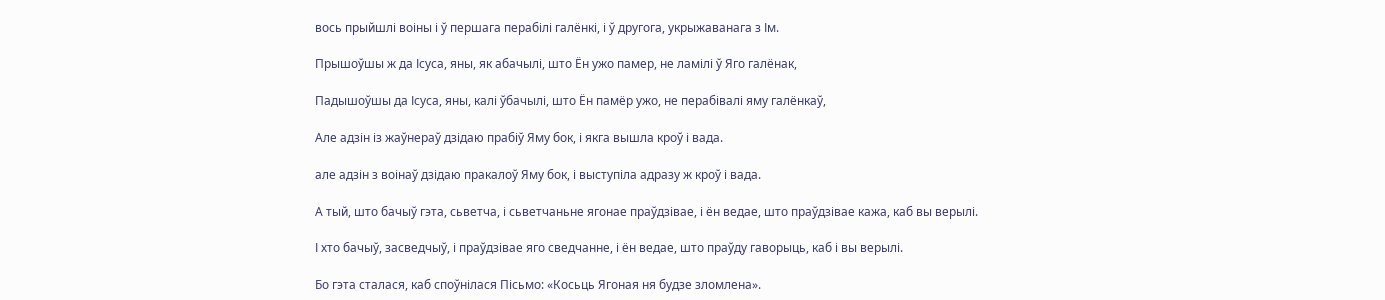вось прыйшлі воіны і ў першага перабілі галёнкі, і ў другога, укрыжаванага з Ім.

Прышоўшы ж да Ісуса, яны, як абачылі, што Ён ужо памер, не ламілі ў Яго галёнак,

Падышоўшы да Ісуса, яны, калі ўбачылі, што Ён памёр ужо, не перабівалі яму галёнкаў,

Але адзін із жаўнераў дзідаю прабіў Яму бок, і якга вышла кроў і вада.

але адзін з воінаў дзідаю пракалоў Яму бок, і выступіла адразу ж кроў і вада.

А тый, што бачыў гэта, сьветча, і сьветчаньне ягонае праўдзівае, і ён ведае, што праўдзівае кажа, каб вы верылі.

І хто бачыў, засведчыў, і праўдзівае яго сведчанне, і ён ведае, што праўду гаворыць, каб і вы верылі.

Бо гэта сталася, каб споўнілася Пісьмо: «Косьць Ягоная ня будзе зломлена».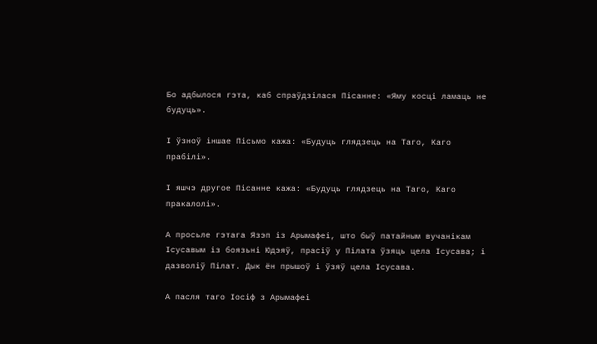Бо адбылося гэта, каб спраўдзілася Пісанне: «Яму косці ламаць не будуць».

І ўзноў іншае Пісьмо кажа: «Будуць глядзець на Таго, Каго прабілі».

І яшчэ другое Пісанне кажа: «Будуць глядзець на Таго, Каго пракалолі».

А просьле гэтага Язэп із Арымафеі, што быў патайным вучанікам Ісусавым із боязьні Юдэяў, прасіў у Пілата ўзяць цела Ісусава; і дазволіў Пілат. Дык ён прышоў і ўзяў цела Ісусава.

А пасля таго Іосіф з Арымафеі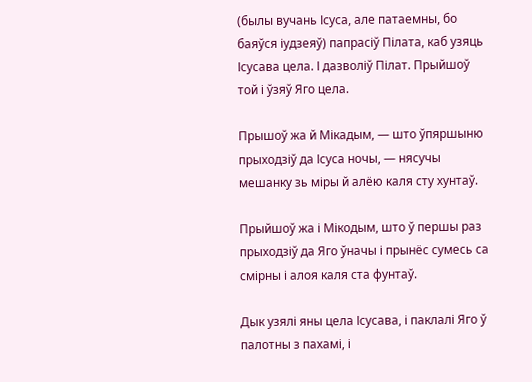(былы вучань Ісуса, але патаемны, бо баяўся іудзеяў) папрасіў Пілата, каб узяць Ісусава цела. І дазволіў Пілат. Прыйшоў той і ўзяў Яго цела.

Прышоў жа й Мікадым, — што ўпяршыню прыходзіў да Ісуса ночы, — нясучы мешанку зь міры й алёю каля сту хунтаў.

Прыйшоў жа і Мікодым, што ў першы раз прыходзіў да Яго ўначы і прынёс сумесь са смірны і алоя каля ста фунтаў.

Дык узялі яны цела Ісусава, і паклалі Яго ў палотны з пахамі, і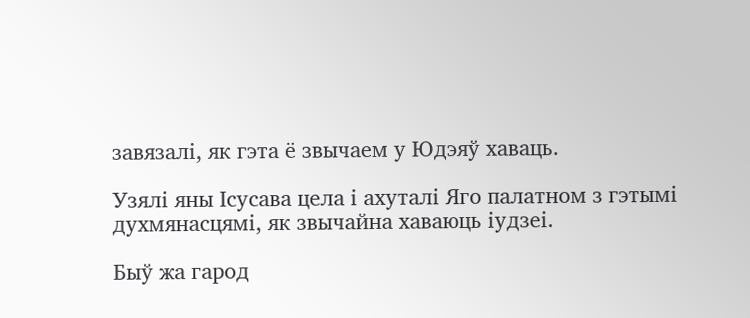завязалі, як гэта ё звычаем у Юдэяў хаваць.

Узялі яны Ісусава цела і ахуталі Яго палатном з гэтымі духмянасцямі, як звычайна хаваюць іудзеі.

Быў жа гарод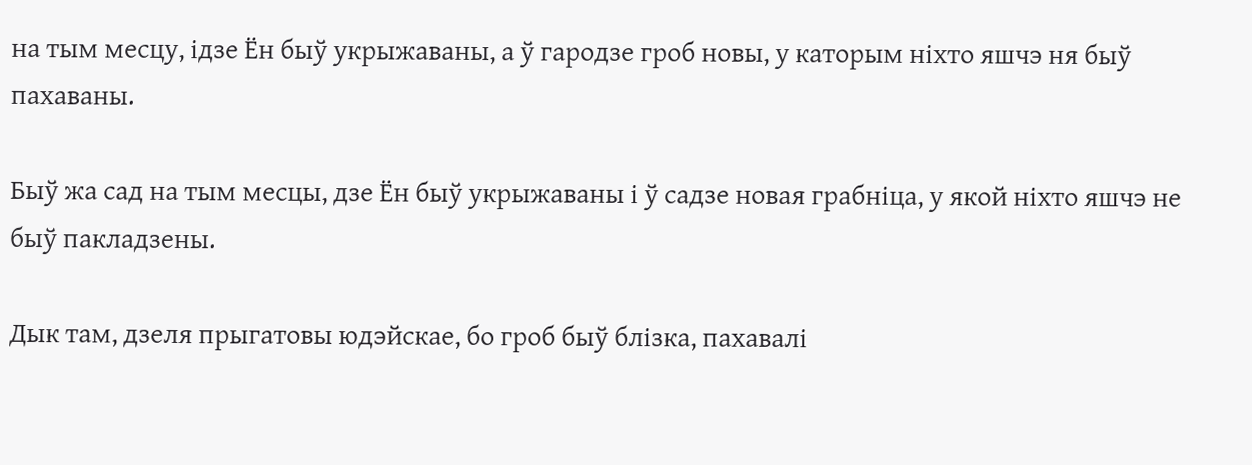на тым месцу, ідзе Ён быў укрыжаваны, а ў гародзе гроб новы, у каторым ніхто яшчэ ня быў пахаваны.

Быў жа сад на тым месцы, дзе Ён быў укрыжаваны і ў садзе новая грабніца, у якой ніхто яшчэ не быў пакладзены.

Дык там, дзеля прыгатовы юдэйскае, бо гроб быў блізка, пахавалі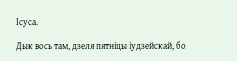Ісуса.

Дык вось там, дзеля пятніцы іудзейскай, бо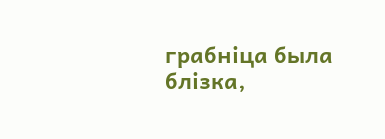грабніца была блізка,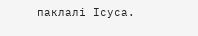паклалі Ісуса.